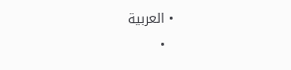• العربية
  •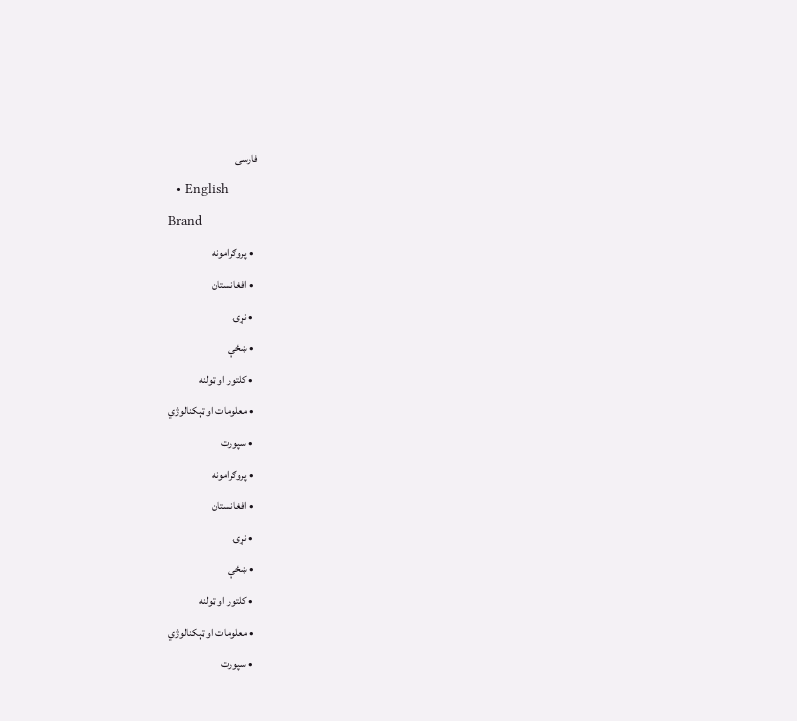فارسی
  • English
Brand
  • پروګرامونه
  • افغانستان
  • نړۍ
  • ښځې
  • کلتور او ټولنه
  • معلومات او ټېکنالوژي
  • سپورت
  • پروګرامونه
  • افغانستان
  • نړۍ
  • ښځې
  • کلتور او ټولنه
  • معلومات او ټېکنالوژي
  • سپورت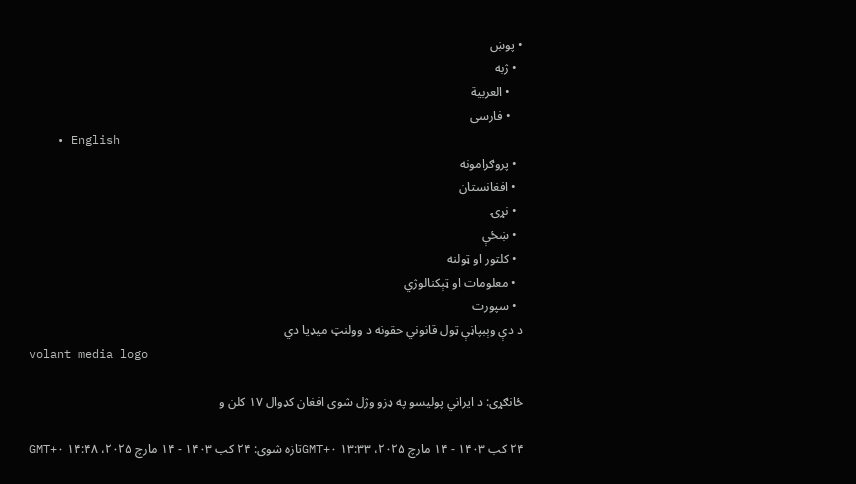• پوښ
  • ژبه
    • العربية
    • فارسی
    • English
  • پروګرامونه
  • افغانستان
  • نړۍ
  • ښځې
  • کلتور او ټولنه
  • معلومات او ټېکنالوژي
  • سپورت
د دې وېبپاڼې ټول قانوني حقونه د وولنټ میډیا دي
volant media logo

ځانګړی: د ایراني پولیسو په ډزو وژل شوی افغان کډوال ۱۷ کلن و

۲۴ کب ۱۴۰۳ - ۱۴ مارچ ۲۰۲۵، ۱۳:۳۳ GMT+۰تازه شوی: ۲۴ کب ۱۴۰۳ - ۱۴ مارچ ۲۰۲۵، ۱۴:۴۸ GMT+۰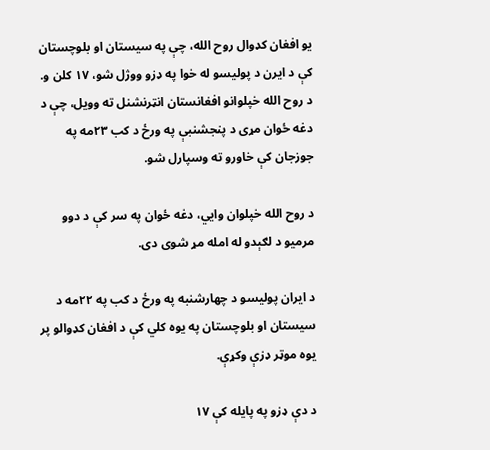یو افغان کډوال روح الله، چې په سیستان او بلوچستان کې د ایرن د پولیسو له خوا په ډزو ووژل شو، ۱۷ کلن و. د روح الله خپلوانو افغانستان انټرنشنل ته وویل، چې د دغه ځوان مړی د پنجشنبې په ورځ د کب ۲۳مه په جوزجان کې خاورو ته وسپارل شو.

د روح الله خپلوان وايي، دغه ځوان په سر کې د دوو مرمیو د لګېدو له امله مړ شوی دی.

د ایران پولیسو د چهارشنبه په ورځ د کب په ۲۲مه د سیستان او بلوچستان په یوه کلي کې د افغان کډوالو پر یوه موټر ډزې وکړې.

د دې ډزو په پایله کې ۱۷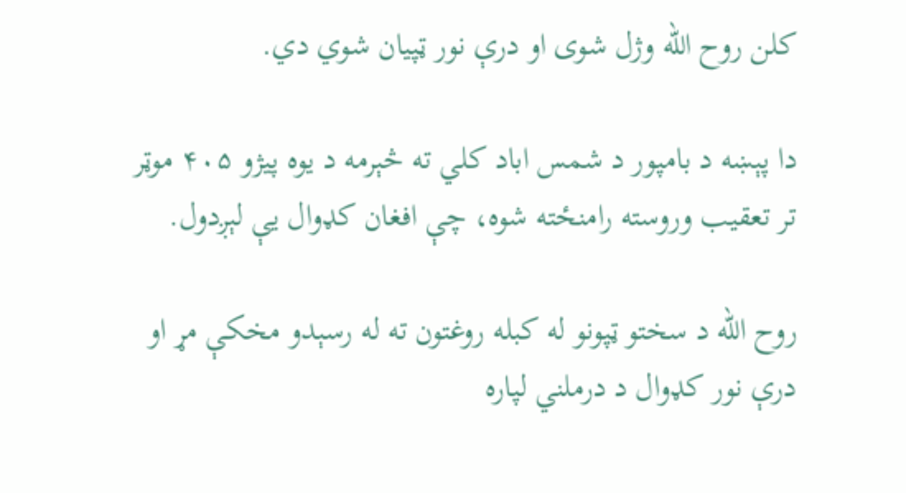کلن روح الله وژل شوی او درې نور ټپیان شوي دي.

دا پېښه د بامپور د شمس اباد کلي ته څېرمه د یوه پيژو ۴۰۵ موټر تر تعقیب وروسته رامنځته شوه، چې افغان کډوال یې لېږدول.

روح الله د سختو ټپونو له کبله روغتون ته له رسېدو مخکې مړ او درې نور کډوال د درملني لپاره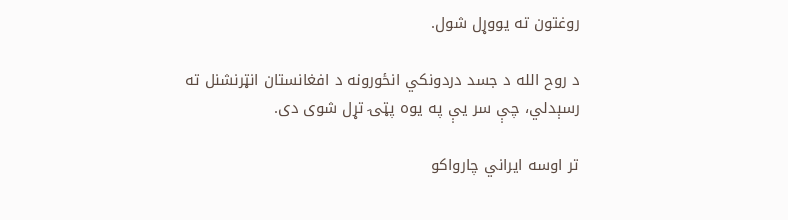روغتون ته یووړل شول.

د روح الله د جسد دردونکي انځورونه د افغانستان انټرنشنل ته رسېدلي، چې سر یې په یوه پټۍ تړل شوی دی.

تر اوسه ایراني چارواکو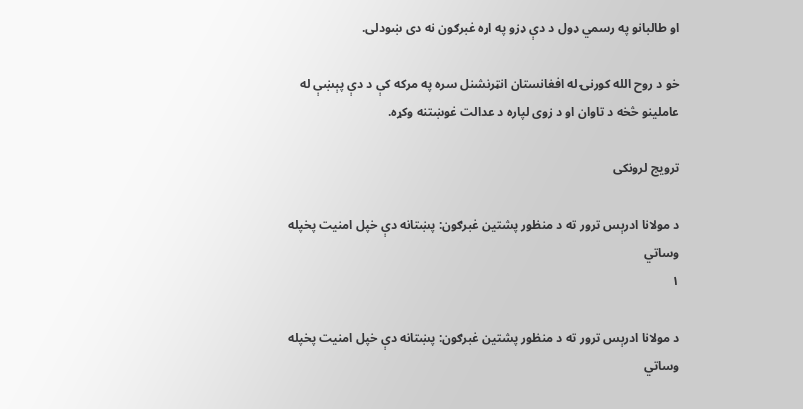او طالبانو په رسمي ډول د دې ډزو په اړه غبرګون نه دی ښودلی.

خو د روح الله کورنۍ له افغانستان انټرنشنل سره په مرکه کې د دې پېښې له عاملینو څخه د تاوان او د زوی لپاره د عدالت غوښتنه وکړه.

ترویج لرونکی

د مولانا ادرېس ترور ته د منظور پشتین غبرګون: پښتانه دې خپل امنیت پخپله وساتي
۱

د مولانا ادرېس ترور ته د منظور پشتین غبرګون: پښتانه دې خپل امنیت پخپله وساتي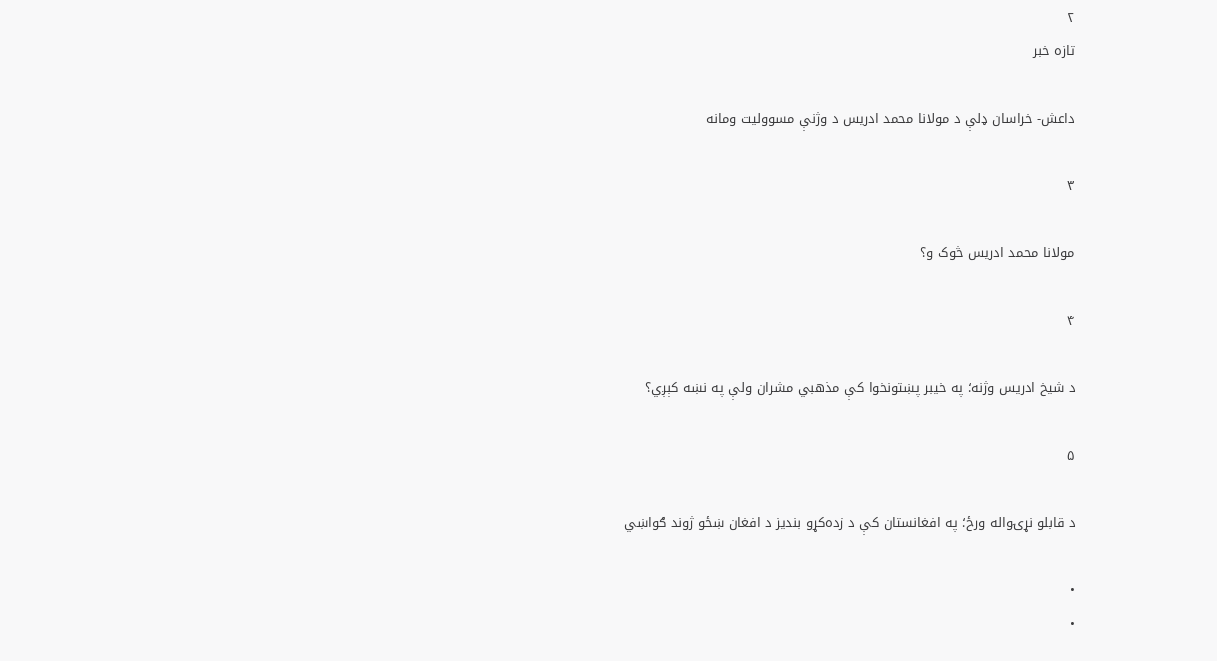۲
تازه خبر

داعش- خراسان ډلې د مولانا محمد ادریس د وژنې مسوولیت ومانه

۳

مولانا محمد ادریس څوک و؟

۴

د شیخ ادریس وژنه؛ په خیبر پښتونخوا کې مذهبي مشران ولې په نښه کېږي؟

۵

د قابلو نړۍواله ورځ؛ په افغانستان کې د زده‌کړو بندیز د افغان ښځو ژوند ګواښي

•
•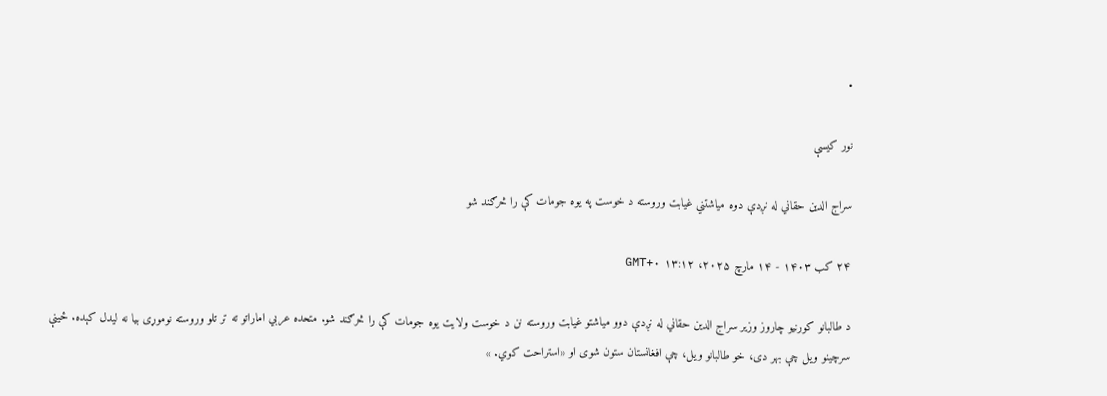•

نور کیسې

سراج الدین حقاني له نږدې دوه میاشتني غیابت وروسته د خوست په یوه جومات کې را څرګند شو

۲۴ کب ۱۴۰۳ - ۱۴ مارچ ۲۰۲۵، ۱۳:۱۲ GMT+۰

د طالبانو کورنیو چاروز وزیر سراج الدین حقاني له نږدې دوو میاشتو غیابت وروسته نن د خوست ولایت یوه جومات کې را څرګند شو. متحده عربي اماراتو ته تر تلو وروسته نوموړی بیا نه لیدل کېده. ځینې سرچینو ویل چې بهر دی، خو طالبانو ویل، چې افغانستان ستون شوی او «استراحت کوي. »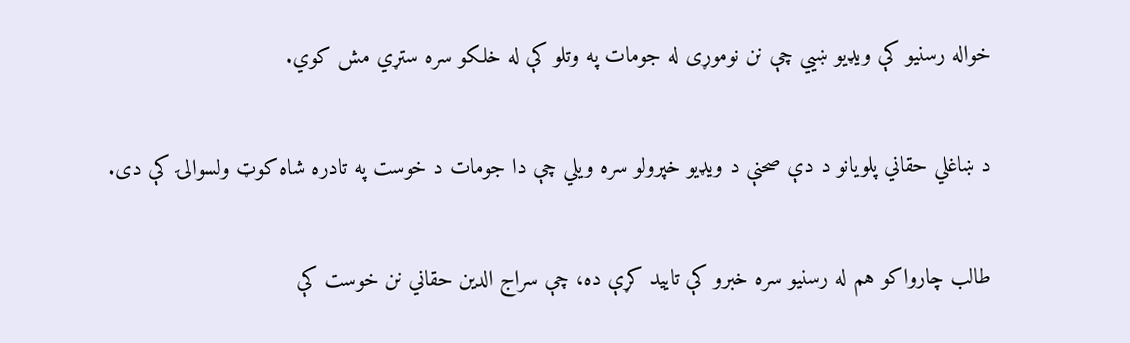خواله رسنیو کې ویډیو ښيي چې نن نوموړی له جومات په وتلو کې له خلکو سره ستړي مش کوي.

د ښاغلي حقاني پلویانو د دې صحنې د ویډیو خپرولو سره ویلي چې دا جومات د خوست په تادره شاه کوټ ولسوالۍ کې دی.

طالب چارواکو هم له رسنیو سره خبرو کې تایید کړې ده، چې سراج الدین حقاني نن خوست کې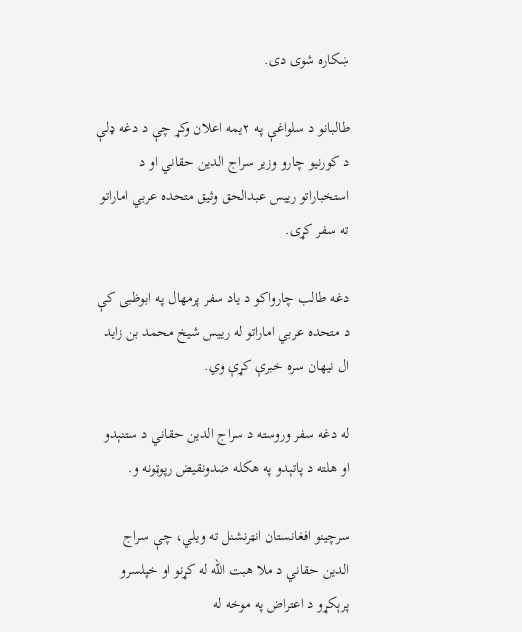ښکاره شوی دی.

طالبانو د سلواغې په ۲یمه اعلان وکړ چې د دغه ډلې د کورنیو چارو وزیر سراج الدین حقاني او د استخباراتو رییس عبدالحق وثیق متحده عربي اماراتو ته سفر کړی.

دغه طالب چارواکو د یاد سفر پرمهال په ابوظبی کې د متحده عربي اماراتو له رییس شیخ محمد بن زاید ال نیهان سره خبرې کړې وي.

له دغه سفر وروسته د سراج الدین حقاني د ستنېدو او هلته د پاتېدو په هکله ضدونقیض رپوټونه و.

سرچینو افغانستان انټرنشنل ته ویلي، چې سراج الدین حقاني د ملا هبت الله له کړنو او خپلسرو پرېکړو د اعتراض په موخه له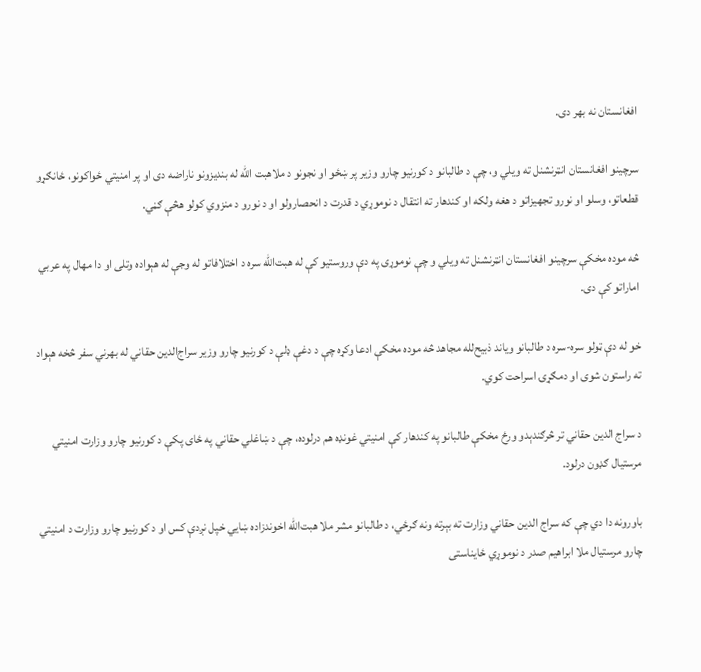افغانستان نه بهر دی.

سرچینو افغانستان انټرنشنل ته ویلي و، چې د طالبانو د کورنیو چارو وزیر پر ښځو او نجونو د ملاهبت الله له بندیزونو ناراضه دی او پر امنیتي ځواکونو، ځانګړو قطعاتو، وسلو او نورو تجهیزاتو د هغه ولکه او کندهار ته انتقال د نوموړي د قدرت د انحصارولو او د نورو د منزوي کولو هڅې ګڼي.

څه موده مخکې سرچینو افغانستان انټرنشنل ته ویلي و چې نوموړی په دې وروستیو کې له هبت‌الله سره د اختلافاتو له وجې له هېواده وتلی او دا مهال په عربي اماراتو کې دی.

خو له دې ټولو سره-سره د طالبانو ویاند ذبیح‌لله مجاهد څه موده مخکې ادعا وکړه چې د دغې ډلې د کورنیو چارو وزیر سراج‌الدین حقاني له بهرني سفر څخه هېواد ته راستون شوی او دمګړۍ اسراحت کوي.

د سراج الدین حقاني تر څرګندېدو ورځ مخکې طالبانو په کندهار کې امنیتي غونډه هم درلوده، چې د ښاغلي حقاني په ځای پکې د کورنیو چارو وزارت امنیتي مرستیال ګډون درلود.

باورونه دا دي چې که سراج الدین حقاني وزارت ته بېرته ونه ګرځي، د طالبانو مشر ملا هبت‌الله اخوندزاده ښايي خپل نږدې کس او د کورنيو چارو وزارت د امنيتي چارو مرستیال ملا ابراهيم صدر د نوموړي ځایناستی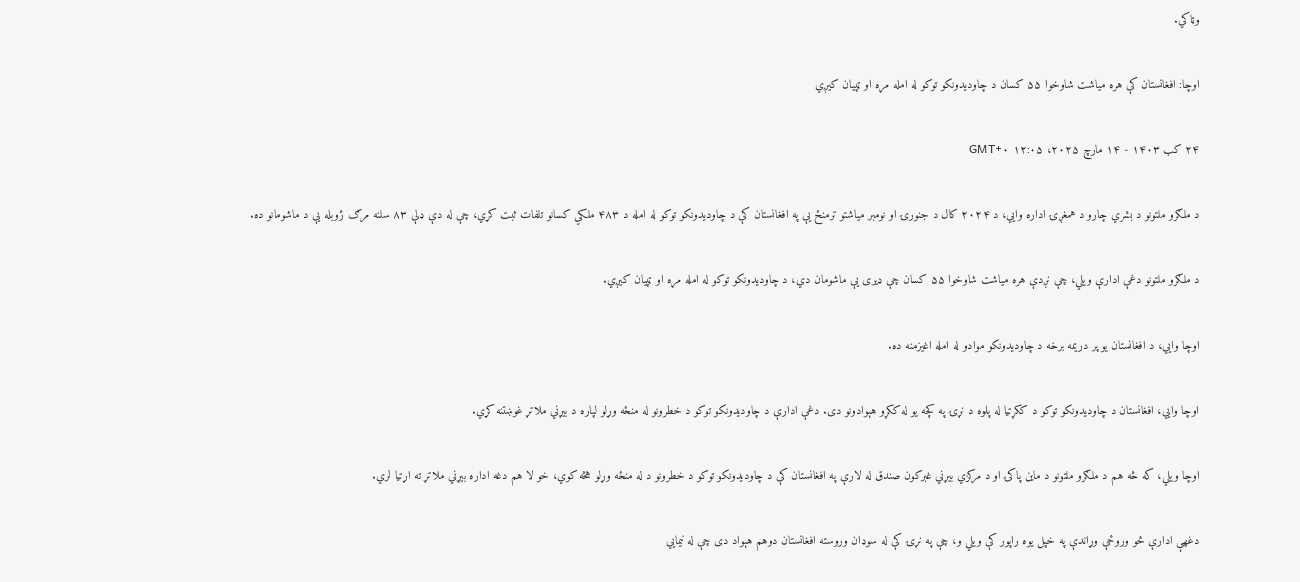وټاکي.

اوچا: افغانستان کې هره میاشت شاوخوا ۵۵ کسان د چاودیدونکو توکو له امله مړه او ټپیان کیږي

۲۴ کب ۱۴۰۳ - ۱۴ مارچ ۲۰۲۵، ۱۲:۰۵ GMT+۰

د ملګرو ملتونو د بشري چارو د همغږۍ اداره وایي، د ۲۰۲۴ کال د جنورۍ او نومبر میاشتو ترمنځ یې په افغانستان کې د چاودیدونکو توکو له امله د ۴۸۳ ملکي کسانو تلفات ثبت کړي، چې له دې ډلې ۸۳ سلنه مرګ ژوبله یې د ماشومانو ده.

د ملګرو ملتونو دغې ادارې ویلي، چې نږدې هره میاشت شاوخوا ۵۵ کسان چې ډیری یې ماشومان دي، د چاودیدونکو توکو له امله مړه او ټپیان کیږي.

اوچا وايي، د افغانستان یو پر دریمه برخه د چاودیدونکو موادو له امله اغیزمنه ده.

اوچا وايي، افغانستان د چاودیدونکو توکو د ککړتیا له پلوه د نړۍ په کچه یو له ککړو هېوادونو دی. دغې ادارې د چاودیدونکو توکو د خطرونو له منځه وړلو لپاره د بیړني ملاتړ غوښتنه کړي.

اوچا ویلي، که څه هم د ملګرو ملتونو د ماین پاکۍ ‌او د مرکزي بیړني غبرکون صندق له لارې په افغانستان کې د چاودیدونکو توکو د خطرونو د له منځه وړلو هڅه کوي، خو لا هم دغه اداره بیړني ملاتړ ته اړتیا لري.

دغهې ادارې څو وروځې وړاندې په خپل یوه راپور کې ویلي و، چې په نړۍ کې له سوډان وروسته افغانستان دوهم هېواد دی چې له نیمايي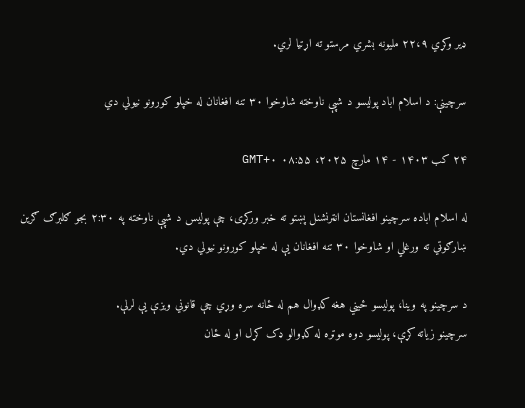ډیر وکړي ۲۲،۹ ملیونه بشري مرستو ته اړتیا لري.

سرچینې: د اسلام اباد پولیسو د شپې ناوخته شاوخوا ۳۰ تنه افغانان له خپلو کورونو نیولي دي

۲۴ کب ۱۴۰۳ - ۱۴ مارچ ۲۰۲۵، ۰۸:۵۵ GMT+۰

له اسلام اباده سرچینو افغانستان انټرنشنل پښتو ته خبر ورکړی، چې پولیس د شپې ناوخته په ۲:۳۰ بجو ګلبرګ ګرین ښارګوټي ته ورغلي او شاوخوا ۳۰ تنه افغانان یې له خپلو کورونو نیولي دي.

د سرچینو په وینا، پولیسو ځیني هغه کډوال هم له ځانه سره وړي چې قانوني ویزې یې لرلې.
سرچینو زیاته کړې، پولیسو دوه موټره له کډوالو ډک کړل او له ځان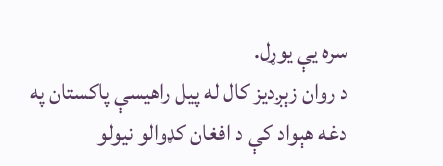سره یې یوړل.
د روان زېږدیز کال له پیل راهیسې پاکستان په دغه هېواد کې د افغان کډوالو نیولو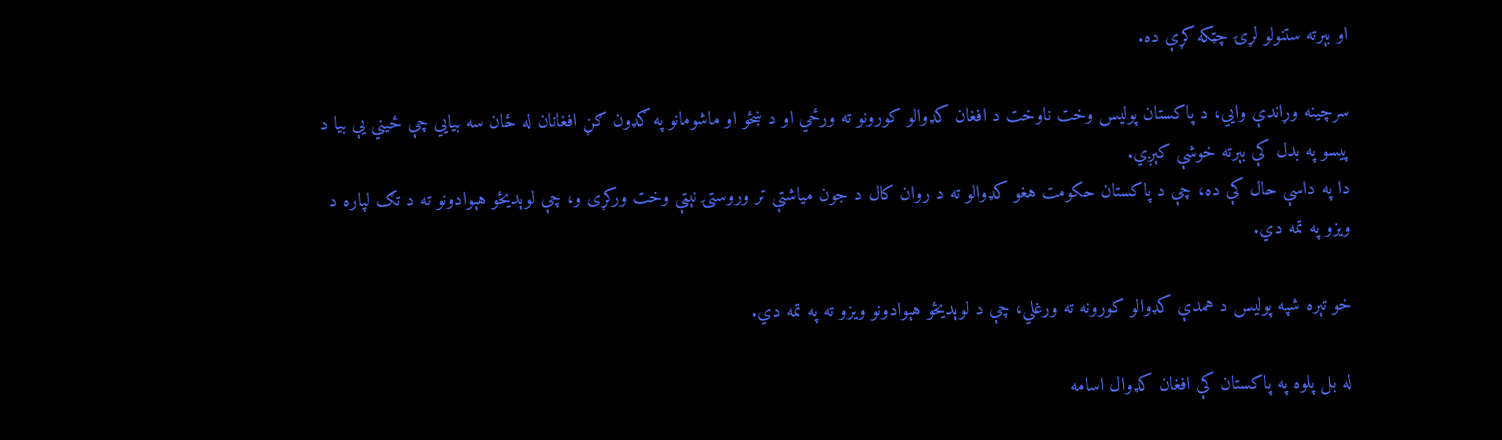او بېرته ستنولو لړۍ چټکه کړې ده.

سرچینه وړاندې وایي، د پاکستان پولیس وخت ناوخت د افغان کډوالو کورونو ته ورځي او د ښځو او ماشومانو په ګډون ګڼ افغانان له ځان سه بیايي چې ځیني یې بیا د پیسو په بدل کې بېرته خوشې کېږي.
دا په داسې حال کې ده، چې د پاکستان حکومت هغو کډوالو ته د روان کال د جون میاشتې تر وروستۍ نېټې وخت ورکړی و، چې لوېديځو هېوادونو ته د تګ لپاره د ویزو په تمه دي.

خو تېره شپه پولیس د همدې کډوالو کورونه ته ورغلي، چې د لوېدیځو هېوادونو ویزو ته په تمه دي.

له بل پلوه په پاکستان کې افغان کډوال اسامه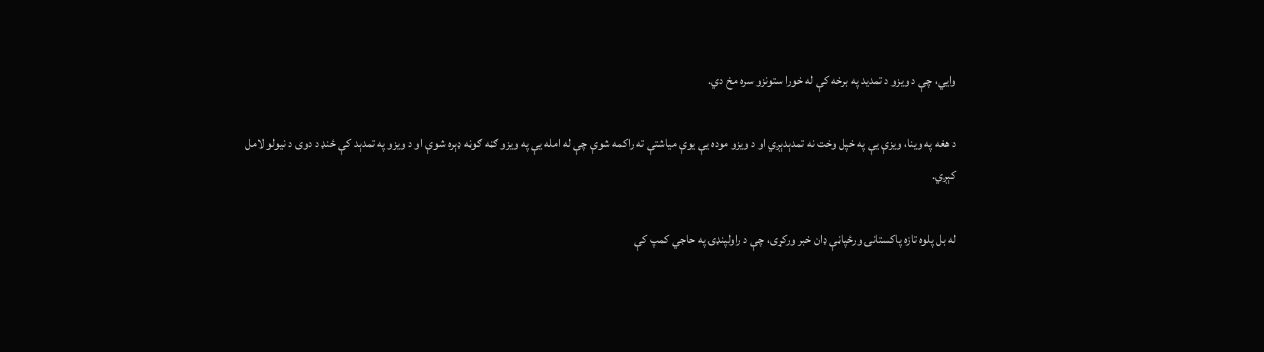وایي، چې د ویزو د تمدید په برخه کې له خورا ستونزو سره مخ دي.

د هغه په وینا، ویزې یې په خپل وخت نه تمدېدېږي او د ویزو موده یې یوې میاشتې ته راکمه شوې چې له امله یې په ویزو ګڼه ګوڼه ډېره شوې او د ویزو په تمدېد کې ځنډ د دوی د نیولو لامل کېږي.

له بل پلوه تازه پاکستانۍ ورځپاڼې ډان خبر ورکړی، چې د راولپنډۍ په حاجي کمپ کې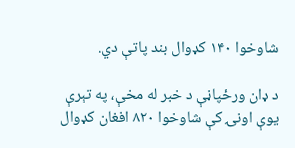شاوخوا ۱۴۰ کډوال بند پاتې دي.

د ډان ورځپاڼې د خبر له مخې، په تېرې یوې اونۍ کې شاوخوا ۸۲۰ افغان کډوال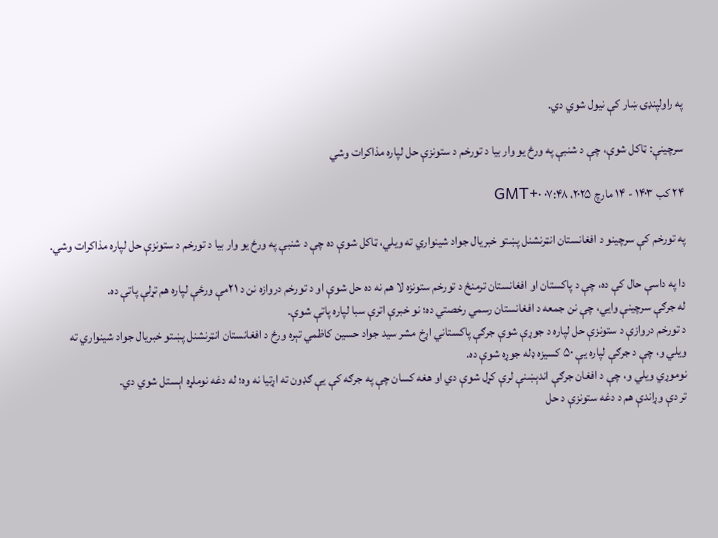په راولپنډۍ ښار کې نیول شوي دي.

سرچینې: ټاکل شوې، چې د شنبې په ورځ یو وار بیا د تورخم د ستونزې حل لپاره مذاکرات وشي

۲۴ کب ۱۴۰۳ - ۱۴ مارچ ۲۰۲۵، ۰۷:۴۸ GMT+۰

په تورخم کې سرچینو د افغانستان انټرنشنل پښتو خبریال جواد شینواري ته ویلي، ټاکل شوې ده چې د شنبې په ورځ یو وار بیا د تورخم د ستونزې حل لپاره مذاکرات وشي.

دا په داسې حال کې ده، چې د پاکستان او افغانستان ترمنځ د تورخم ستونزه لا هم نه ده حل شوې او د تورخم دروازه نن د ۲۱مې ورځې لپاره هم تړلې پاتې ده.
له جرګې سرچینې وایي، چې نن جمعه د افغانستان رسمي رخصتي ده؛ نو خبرې اترې سبا لپاره پاتې شوې.
د تورخم دروازې د ستونزې حل لپاره د جوړې شوې جرګې پاکستاني اړخ مشر سید جواد حسین کاظمي تېره ورځ د افغانستان انټرنشنل پښتو خبریال جواد شینواري ته ویلي و، چې د جرګې لپاره یې ۵۰ کسیزه ډله جوړه شوې ده.
نوموړي ویلي و، چې د افغان جرګې اندېښنې لرې کړل شوې دي او هغه کسان چې په جرګه کې یې ګډون ته اړتیا نه وه؛ له دغه نوملړه اېستل شوي دي.
تر دې وړاندې هم د دغه ستونزې د حل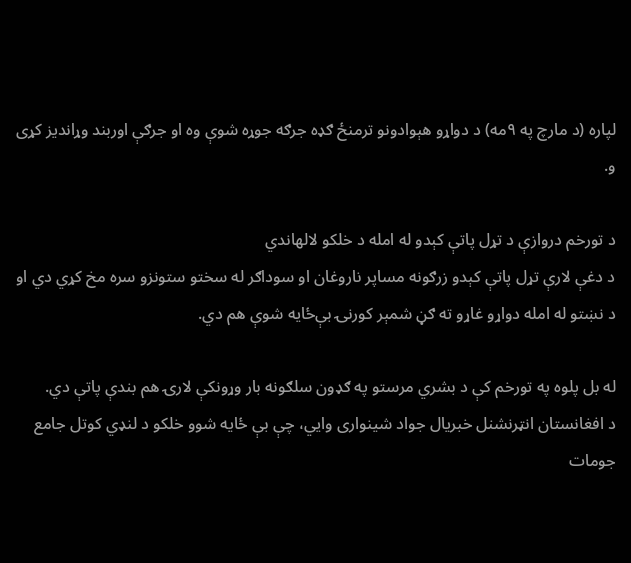لپاره (د مارچ په ۹مه) د دواړو هېوادونو ترمنځ ګډه جرګه جوړه شوې وه او جرګې اوربند وړاندیز کړی و.

د تورخم دروازې د تړل پاتې کېدو له امله د خلکو لالهاندي
د دغې لارې تړل پاتې کېدو زرګونه مساپر ناروغان او سوداګر له سختو ستونزو سره مخ کړي دي او د نښتو له امله دواړو غاړو ته ګڼ شمېر کورنۍ بې‌ځایه شوې هم دي.

له بل پلوه په تورخم کې د بشري مرستو په ګډون سلګونه بار وړونکې لارۍ هم بندې پاتې دي.
د افغانستان انټرنشنل خبریال جواد شینواری وایي، چې بې ځایه شوو خلکو د لنډي کوتل جامع جومات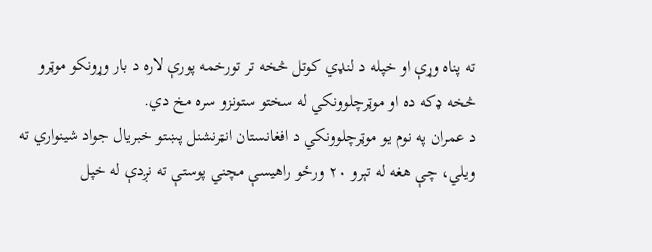ته پناه وړې او خپله د لنډي کوتل څخه تر تورخمه پورې لاره د بار وړونکو موټرو څخه ډکه ده او موټرچلوونکي له سختو ستونزو سره مخ دي.
د عمران په نوم یو موټرچلوونکي د افغانستان انټرنشنل پښتو خبریال جواد شینواري ته ویلي، چې هغه له تېرو ۲۰ ورځو راهیسې مچني پوستې ته نږدې له خپل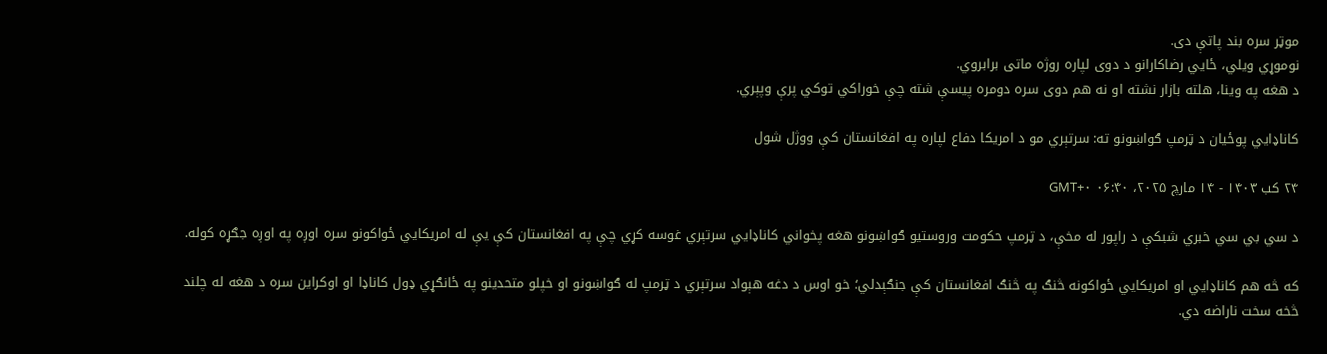موټر سره بند پاتې دی.
نوموړي ویلي، ځايي رضاکارانو د دوی لپاره روژه ماتی برابروي.
د هغه په وینا، هلته بازار نشته او نه هم دوی سره دومره پیسې شته چې خوراکي توکي پرې وپېري.

کاناډايي پوځیان د ټرمپ ګواښونو ته: سرتېري مو د امریکا دفاع لپاره په افغانستان کې ووژل شول

۲۴ کب ۱۴۰۳ - ۱۴ مارچ ۲۰۲۵، ۰۶:۴۰ GMT+۰

د سي بي سي خبري شبکې د راپور له مخې، د ټرمپ حکومت وروستیو ګواښونو هغه پخواني کاناډایي سرتېري غوسه کړي چې په افغانستان کې یې له امریکایي ځواکونو سره اوږه په اوږه جګړه کوله.

که څه هم کاناډايي او امریکايي ځواکونه څنګ په څنګ افغانستان کې جنګېدلي؛ خو اوس د دغه هېواد سرتېري د ټرمپ له ګواښونو او خپلو متحدینو په ځانګړي ډول کاناډا او اوکراین سره د هغه له چلند څخه سخت ناراضه دي.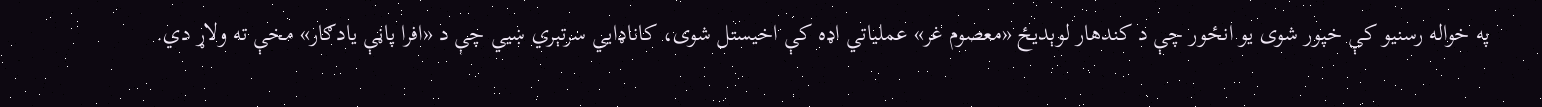په خواله رسنیو کې خپور شوی یو انځور چې د کندهار لوېدیځ «معصوم غر» عملیاتي اډه کې اخیستل شوی، کاناډايي سرتېري ښيي چې د «افرا پاڼې یادګار» مخې ته ولاړ دي.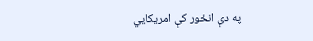په دې انځور کې امریکایي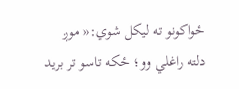ځواکونو ته لیکل شوي:« موږ دلته راغلي وو؛ ځکه تاسو تر برید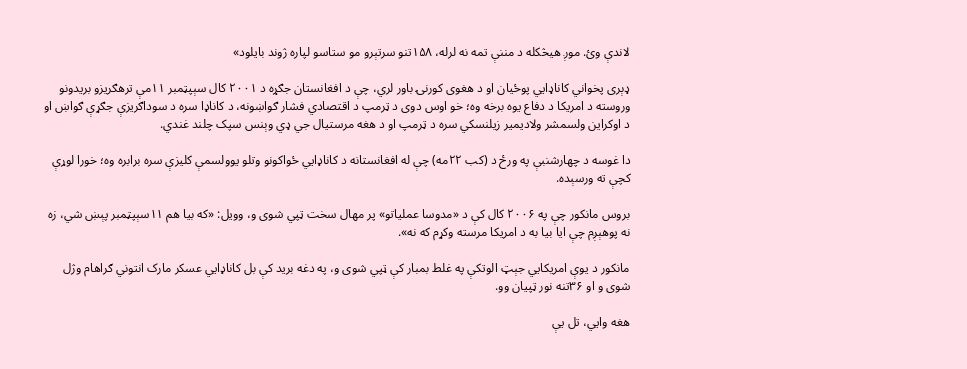لاندې وئ. موږ هیڅکله د مننې تمه نه لرله، ۱۵۸تنو سرتېرو مو ستاسو لپاره ژوند بایلود»

ډېری پخواني کاناډایي پوځیان او د هغوی کورنۍ باور لري، چې د افغانستان جګړه د ۲۰۰۱ کال سېپټمبر ۱۱مې ترهګریزو بریدونو وروسته د امریکا د دفاع یوه برخه وه؛ خو اوس دوی د ټرمپ د اقتصادي فشار ګواښونه، د کاناډا سره د سوداګریزې جګړې ګواښ او د اوکراین ولسمشر ولادیمیر زیلنسکي سره د ټرمپ او د هغه مرستیال جي‌ ډي وېنس سپک چلند غندي.

دا غوسه د چهارشنبې په ورځ د (کب ۲۲مه) چې له افغانستانه د کاناډایي ځواکونو وتلو یوولسمې کلیزې سره برابره وه؛ خورا لوړې کچې ته ورسېده.

بروس مانکور چې په ۲۰۰۶ کال کې د «مدوسا عملیاتو» پر مهال سخت ټپي شوی و، وویل: «که بیا هم ۱۱سېپټمبر پېښ شي، زه نه پوهېږم چې ایا بیا به د امریکا مرسته وکړم که نه».

مانکور د یوې امریکایي‌ جېټ الوتکې په غلط بمبار کې ټپي شوی و، په دغه برید کې بل کاناډايي عسکر مارک انتوني ګراهام وژل شوی و او ۳۶تنه نور ټپیان وو.

هغه وايي، تل یې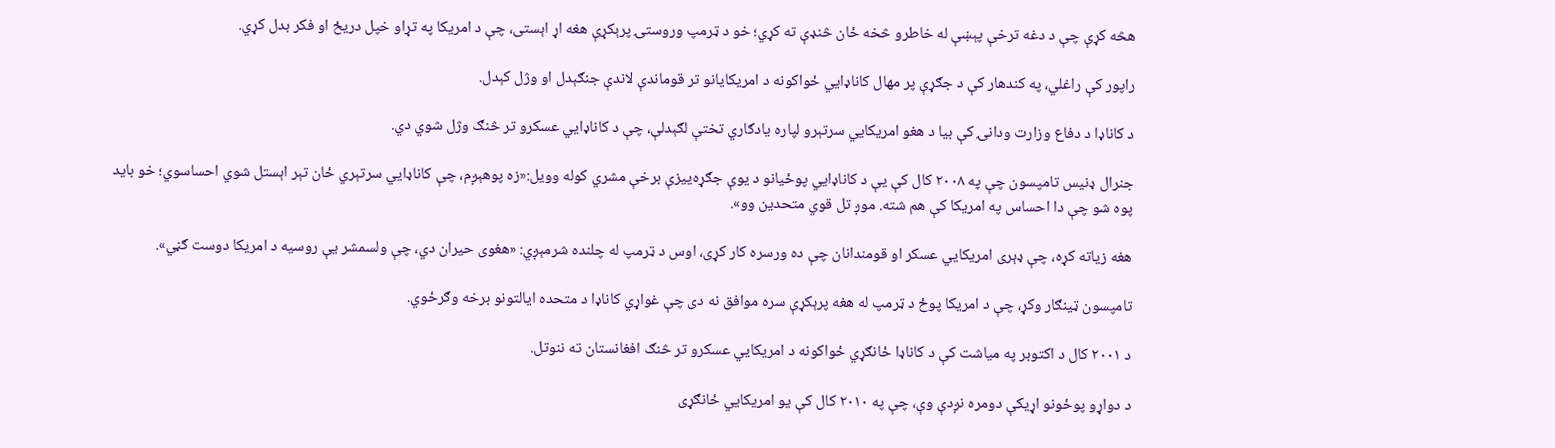هڅه کړې چې د دغه ترخې پېښې له خاطرو څخه ځان څنډې ته کړي؛ خو د ټرمپ وروستۍ پرېکړې هغه اړ اېستی، چې د امریکا په تړاو خپل دریځ او فکر بدل کړي.

راپور کې راغلي، په کندهار کې د جګړې پر مهال کاناډايي ځواکونه د امریکایانو تر قوماندې لاندې جنګېدل او وژل کېدل.

د کاناډا د دفاع وزارت ودانۍ کې بیا د هغو امریکايي سرتېرو لپاره یادګاري تختې لګېدلې، چې د کاناډايي عسکرو تر څنګ وژل شوي دي.

جنرال ډنیس تامپسون چې په ۲۰۰۸ کال کې یې د کاناډايي پوځیانو د یوې جګړه‌ییزې برخې مشري کوله وویل:«زه پوهېږم، چې کاناډايي سرتېري ځان تېر اېستل شوي احساسوي؛ خو باید پوه شو چې دا احساس په امریکا کې هم شته. موږ تل قوي متحدین وو».

هغه زیاته کړه، چې ډېری امریکايي عسکر او قومندانان چې ده ورسره کار کړی، اوس د ټرمپ له چلنده شرمېږي: «هغوی حیران دي، چې ولسمشر یې روسیه د امریکا دوست ګڼي».

تامپسون ټینګار وکړ، چې د امریکا پوځ د ټرمپ له هغه پرېکړې سره موافق نه دی چې غواړي کاناډا د متحده ایالتونو برخه وګرځوي.

د ۲۰۰۱ کال د اکتوبر په میاشت کې د کاناډا ځانګړي ځواکونه د امریکايي عسکرو تر څنګ افغانستان ته ننوتل.

د دواړو پوځونو اړیکې دومره نږدې وې، چې په ۲۰۱۰ کال کې یو امریکايي ځانګړی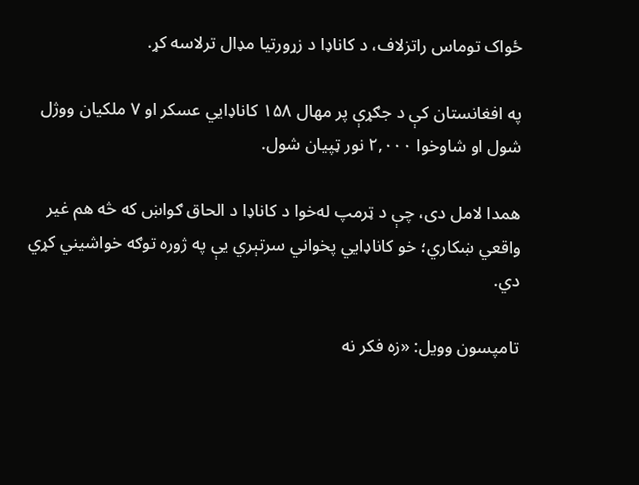ځواک توماس راتزلاف، د کاناډا د زړورتیا مډال ترلاسه کړ.

په افغانستان کې د جګړې پر مهال ۱۵۸ کاناډايي عسکر او ۷ ملکیان ووژل شول او شاوخوا ۲,۰۰۰ نور ټپیان شول.

همدا لامل دی، چې د ټرمپ له‌خوا د کاناډا د الحاق ګواښ که څه هم غیر واقعي ښکاري؛ خو کاناډايي پخواني سرتېري یې په ژوره توګه خواشیني کړي دي.

تامپسون وویل: «زه فکر نه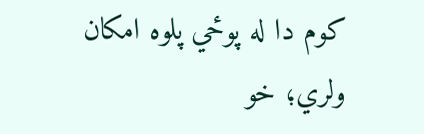کوم دا له پوځي پلوه امکان ولري؛ خو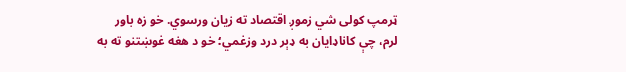ټرمپ کولی شي زموږ اقتصاد ته زیان ورسوي. خو زه باور لرم، چې کاناډایان به ډېر درد وزغمي؛ خو د هغه غوښتنو ته به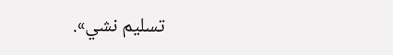تسلیم نشي».